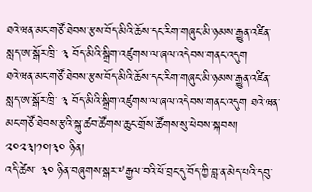ཐའེ་ཝན་མང་གཙོ་ཐེབས་རྩས་བོད་མིའི་ཆོས་དང་རིག་གཞུང་མི་ཉམས་རྒྱུན་འཛིན་སླད་ཨ་སྒོར་ཁྲི་ ༣ བོད་མིའི་སྒྲིག་འཛུགས་ལ་ཞལ་འདེབས་གནང་འདུག
ཐའེ་ཝན་མང་གཙོ་ཐེབས་རྩས་བོད་མིའི་ཆོས་དང་རིག་གཞུང་མི་ཉམས་རྒྱུན་འཛིན་སླད་ཨ་སྒོར་ཁྲི་ ༣ བོད་མིའི་སྒྲིག་འཛུགས་ལ་ཞལ་འདེབས་གནང་འདུག ཐའེ་ཝན་མང་གཙོ་ཐེབས་རྩའི་སྐུ་ཚབ་ཚོགས་ཆུང་གྲོས་ཚོགས་སུ་ཕེབས་སྐབས། ༢༠༢༣།༡༠།༣༠ ཉིན།
འདི་ཚེས་ ༣༠ ཉིན་བཞུགས་སྒར་༸རྒྱལ་བའི་ཕོ་བྲང་དུ་བོད་ཀྱི་བླ་ན་མེད་པའི་དབུ་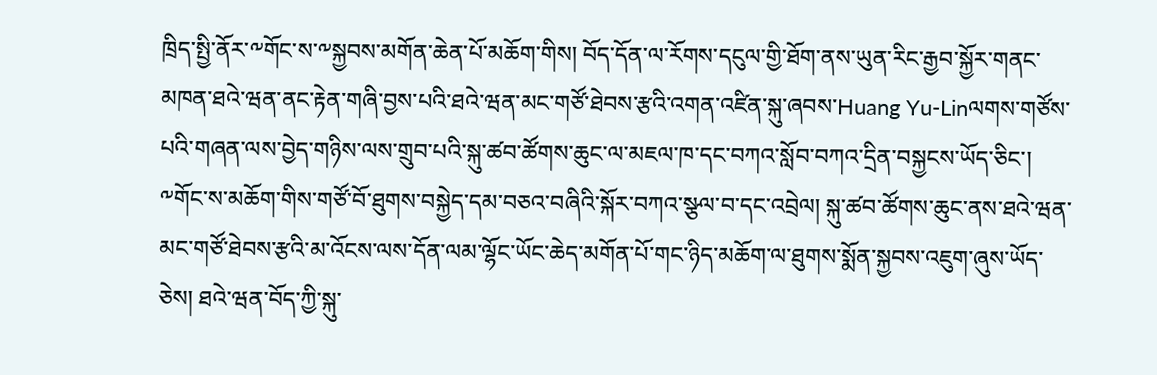ཁྲིད་སྤྱི་ནོར་༸གོང་ས་༸སྐྱབས་མགོན་ཆེན་པོ་མཆོག་གིས། བོད་དོན་ལ་རོགས་དངུལ་གྱི་ཐོག་ནས་ཡུན་རིང་རྒྱབ་སྐྱོར་གནང་མཁན་ཐའེ་ཝན་ནང་རྟེན་གཞི་བྱས་པའི་ཐའེ་ཝན་མང་གཙོ་ཐེབས་རྩའི་འགན་འཛིན་སྐུ་ཞབས་Huang Yu-Linལགས་གཙོས་པའི་གཞན་ལས་བྱེད་གཉིས་ལས་གྲུབ་པའི་སྐུ་ཚབ་ཚོགས་ཆུང་ལ་མཇལ་ཁ་དང་བཀའ་སློབ་བཀའ་དྲིན་བསྐྱངས་ཡོད་ཅིང་། ༸གོང་ས་མཆོག་གིས་གཙོ་བོ་ཐུགས་བསྐྱེད་དམ་བཅའ་བཞིའི་སྐོར་བཀའ་སྩལ་བ་དང་འབྲེལ། སྐུ་ཚབ་ཚོགས་ཆུང་ནས་ཐའེ་ཝན་མང་གཙོ་ཐེབས་རྩའི་མ་འོངས་ལས་དོན་ལམ་ལྷོང་ཡོང་ཆེད་མགོན་པོ་གང་ཉིད་མཆོག་ལ་ཐུགས་སྨོན་སྐྱབས་འཇུག་ཞུས་ཡོད་ཅེས། ཐའེ་ཝན་བོད་ཀྱི་སྐུ་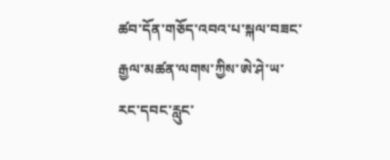ཚབ་དོན་གཅོད་འབའ་པ་སྐལ་བཟང་རྒྱལ་མཚན་ལགས་ཀྱིས་ཨེ་ཤེ་ཡ་རང་དབང་རླུང་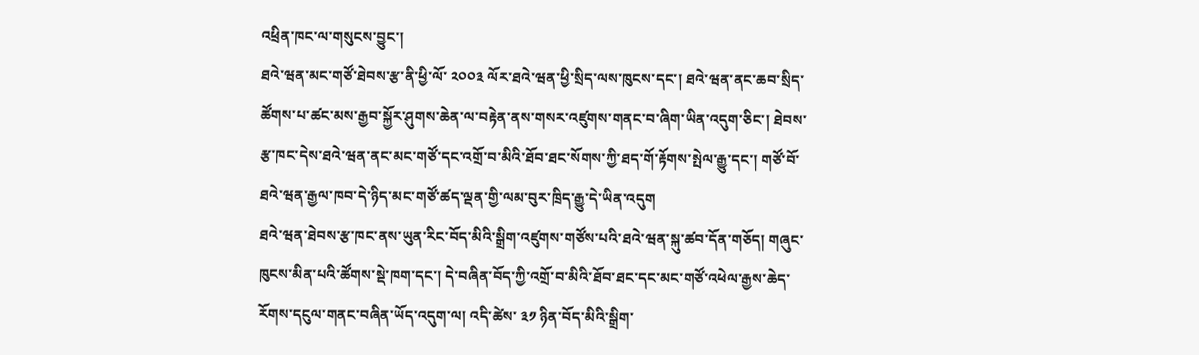འཕྲིན་ཁང་ལ་གསུངས་བྱུང་།
ཐའེ་ཝན་མང་གཙོ་ཐེབས་རྩ་ནི་ཕྱི་ལོ་ ༢༠༠༣ ལོར་ཐའེ་ཝན་ཕྱི་སྲིད་ལས་ཁུངས་དང་། ཐའེ་ཝན་ནང་ཆབ་སྲིད་ཚོགས་པ་ཚང་མས་རྒྱབ་སྐྱོར་ཤུགས་ཆེན་ལ་བརྟེན་ནས་གསར་འཛུགས་གནང་བ་ཞིག་ཡིན་འདུག་ཅིང་། ཐེབས་རྩ་ཁང་དེས་ཐའེ་ཝན་ནང་མང་གཙོ་དང་འགྲོ་བ་མིའི་ཐོབ་ཐང་སོགས་ཀྱི་ཐད་གོ་རྟོགས་སྤེལ་རྒྱུ་དང་། གཙོ་བོ་ཐའེ་ཝན་རྒྱལ་ཁབ་དེ་ཉིད་མང་གཙོ་ཚད་ལྡན་གྱི་ལམ་བུར་ཁྲིད་རྒྱུ་དེ་ཡིན་འདུག
ཐའེ་ཝན་ཐེབས་རྩ་ཁང་ནས་ཡུན་རིང་བོད་མིའི་སྒྲིག་འཛུགས་གཙོས་པའི་ཐའེ་ཝན་སྐུ་ཚབ་དོན་གཅོད། གཞུང་ཁུངས་མིན་པའི་ཚོགས་སྡེ་ཁག་དང་། དེ་བཞིན་བོད་ཀྱི་འགྲོ་བ་མིའི་ཐོབ་ཐང་དང་མང་གཙོ་འཕེལ་རྒྱས་ཆེད་རོགས་དངུལ་གནང་བཞིན་ཡོད་འདུག་ལ། འདི་ཚེས་ ༣༡ ཉིན་བོད་མིའི་སྒྲིག་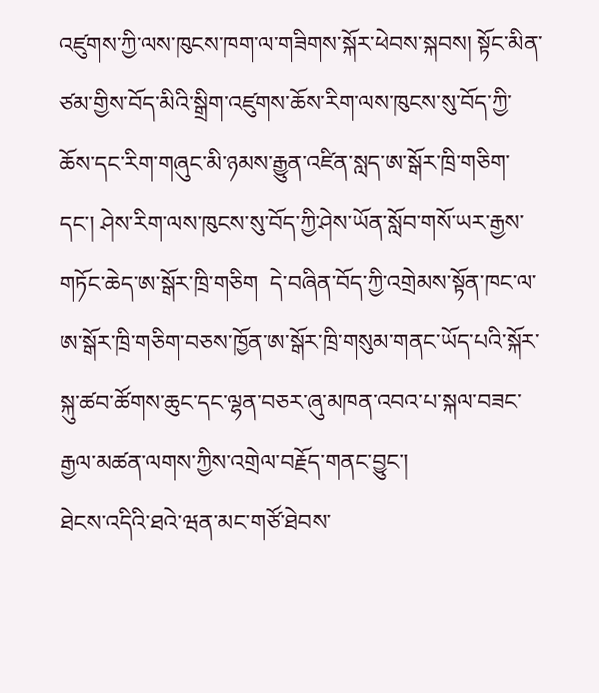འཛུགས་ཀྱི་ལས་ཁུངས་ཁག་ལ་གཟིགས་སྐོར་ཕེབས་སྐབས། སྟོང་མིན་ཙམ་གྱིས་བོད་མིའི་སྒྲིག་འཛུགས་ཆོས་རིག་ལས་ཁུངས་སུ་བོད་ཀྱི་ཆོས་དང་རིག་གཞུང་མི་ཉམས་རྒྱུན་འཛིན་སླད་ཨ་སྒོར་ཁྲི་གཅིག་དང་། ཤེས་རིག་ལས་ཁུངས་སུ་བོད་ཀྱི་ཤེས་ཡོན་སློབ་གསོ་ཡར་རྒྱས་གཏོང་ཆེད་ཨ་སྒོར་ཁྲི་གཅིག  དེ་བཞིན་བོད་ཀྱི་འགྲེམས་སྟོན་ཁང་ལ་ཨ་སྒོར་ཁྲི་གཅིག་བཅས་ཁྱོན་ཨ་སྒོར་ཁྲི་གསུམ་གནང་ཡོད་པའི་སྐོར་སྐུ་ཚབ་ཚོགས་ཆུང་དང་ལྷན་བཅར་ཞུ་མཁན་འབའ་པ་སྐལ་བཟང་རྒྱལ་མཚན་ལགས་ཀྱིས་འགྲེལ་བརྗོད་གནང་བྱུང་།
ཐེངས་འདིའི་ཐའེ་ཝན་མང་གཙོ་ཐེབས་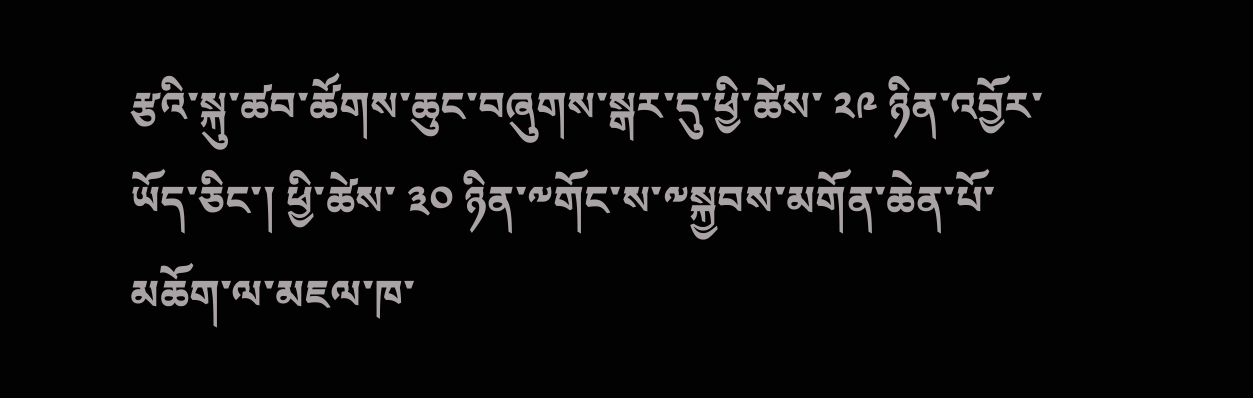རྩའི་སྐུ་ཚབ་ཚོགས་ཆུང་བཞུགས་སྒར་དུ་ཕྱི་ཚེས་ ༢༩ ཉིན་འབྱོར་ཡོད་ཅིང་། ཕྱི་ཚེས་ ༣༠ ཉིན་༸གོང་ས་༸སྐྱབས་མགོན་ཆེན་པོ་མཆོག་ལ་མཇལ་ཁ་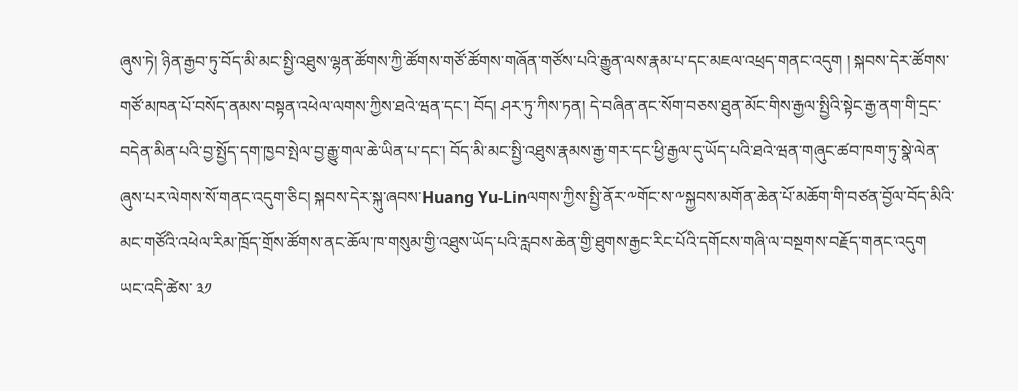ཞུས་ཏེ། ཉིན་རྒྱབ་ཏུ་བོད་མི་མང་སྤྱི་འཐུས་ལྷན་ཚོགས་ཀྱི་ཚོགས་གཙོ་ཚོགས་གཞོན་གཙོས་པའི་རྒྱུན་ལས་རྣམ་པ་དང་མཇལ་འཕྲད་གནང་འདུག ། སྐབས་དེར་ཚོགས་གཙོ་མཁན་པོ་བསོད་ནམས་བསྟན་འཕེལ་ལགས་ཀྱིས་ཐའེ་ཝན་དང་། བོད། ཤར་ཏུ་ཀིས་ཏན། དེ་བཞིན་ནང་སོག་བཅས་ཐུན་མོང་གིས་རྒྱལ་སྤྱིའི་སྟེང་རྒྱ་ནག་གི་དྲང་བདེན་མིན་པའི་བྱ་སྤྱོད་དག་ཁྱབ་སྤེལ་བྱ་རྒྱུ་གལ་ཆེ་ཡིན་པ་དང་། བོད་མི་མང་སྤྱི་འཐུས་རྣམས་རྒྱ་གར་དང་ཕྱི་རྒྱལ་དུ་ཡོད་པའི་ཐའེ་ཝན་གཞུང་ཚབ་ཁག་ཏུ་སྣེ་ལེན་ཞུས་པར་ལེགས་སོ་གནང་འདུག་ཅིང། སྐབས་དེར་སྐུ་ཞབས་Huang Yu-Linལགས་ཀྱིས་སྤྱི་ནོར་༸གོང་ས་༸སྐྱབས་མགོན་ཆེན་པོ་མཆོག་གི་བཙན་བྱོལ་བོད་མིའི་མང་གཙོའི་འཕེལ་རིམ་ཁྲོད་གྲོས་ཚོགས་ནང་ཆོལ་ཁ་གསུམ་གྱི་འཐུས་ཡོད་པའི་རླབས་ཆེན་གྱི་ཐུགས་རྒྱང་རིང་པོའི་དགོངས་གཞི་ལ་བསྔགས་བརྗོད་གནང་འདུག
ཡང་འདི་ཚེས་ ༣༡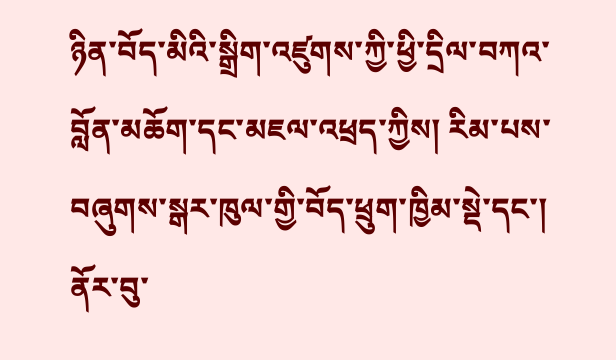ཉིན་བོད་མིའི་སྒྲིག་འཛུགས་ཀྱི་ཕྱི་དྲིལ་བཀའ་བློན་མཆོག་དང་མཇལ་འཕྲད་ཀྱིས། རིམ་པས་བཞུགས་སྒར་ཁུལ་གྱི་བོད་ཕྲུག་ཁྱིམ་སྡེ་དང་། ནོར་བུ་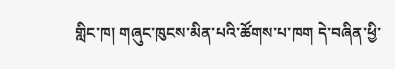གླིང་ཁ། གཞུང་ཁུངས་མིན་པའི་ཚོགས་པ་ཁག དེ་བཞིན་ཕྱི་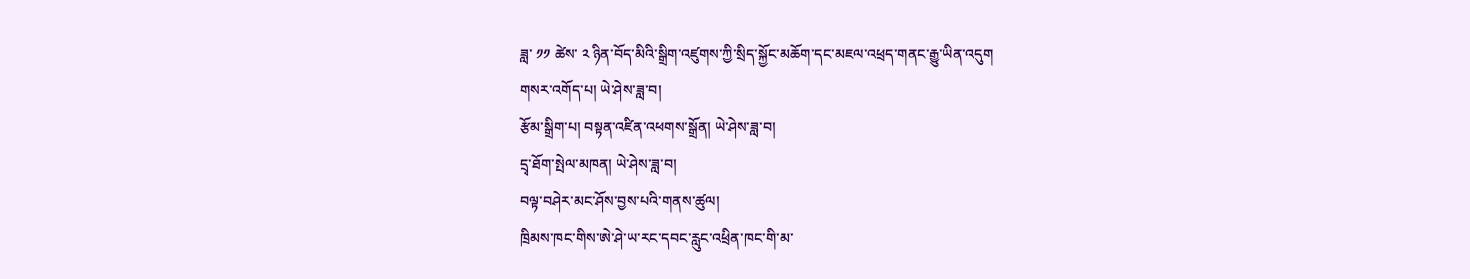ཟླ་ ༡༡ ཚེས་ ༢ ཉིན་བོད་མིའི་སྒྲིག་འཛུགས་ཀྱི་སྲིད་སྐྱོང་མཆོག་དང་མཇལ་འཕྲད་གནང་རྒྱུ་ཡིན་འདུག
གསར་འགོད་པ། ཡེ་ཤེས་ཟླ་བ།
རྩོམ་སྒྲིག་པ། བསྟན་འཛིན་འཕགས་སྒྲོན། ཡེ་ཤེས་ཟླ་བ།
དྲྭ་ཐོག་སྤེལ་མཁན། ཡེ་ཤེས་ཟླ་བ།
བལྟ་བཤེར་མང་ཤོས་བྱས་པའི་གནས་ཚུལ།
ཁྲིམས་ཁང་གིས་ཨེ་ཤེ་ཡ་རང་དབང་རླུང་འཕྲིན་ཁང་གི་མ་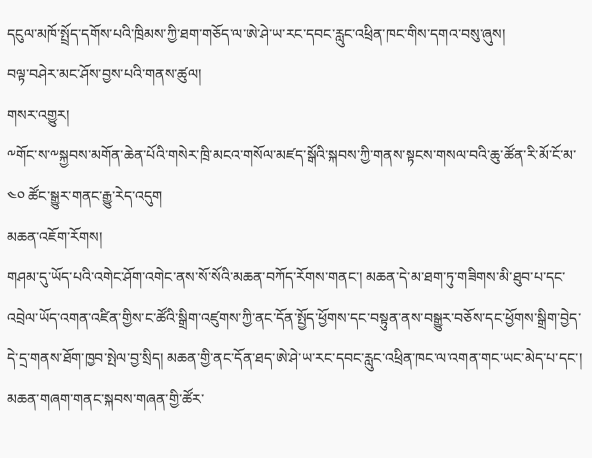དངུལ་མཁོ་སྤྲོད་དགོས་པའི་ཁྲིམས་ཀྱི་ཐག་གཅོད་ལ་ཨེ་ཤེ་ཡ་རང་དབང་རླུང་འཕྲིན་ཁང་གིས་དགའ་བསུ་ཞུས།
བལྟ་བཤེར་མང་ཤོས་བྱས་པའི་གནས་ཚུལ།
གསར་འགྱུར།
༸གོང་ས་༸སྐྱབས་མགོན་ཆེན་པོའི་གསེར་ཁྲི་མངའ་གསོལ་མཛད་སྒོའི་སྐབས་ཀྱི་གནས་སྟངས་གསལ་བའི་ཆུ་ཚོན་རི་མོ་ངོ་མ་ ༤༠ ཚོང་སྒྱུར་གནང་རྒྱུ་རེད་འདུག
མཆན་འཇོག་རོགས།
གཤམ་དུ་ཡོད་པའི་འགེང་ཤོག་འགེང་ནས་སོ་སོའི་མཆན་བཀོད་རོགས་གནང་། མཆན་དེ་མ་ཐག་ཏུ་གཟིགས་མི་ཐུབ་པ་དང་འབྲེལ་ཡོད་འགན་འཛིན་གྱིས་ང་ཚོའི་སྒྲིག་འཛུགས་ཀྱི་ནང་དོན་སྤྱོད་ཕྱོགས་དང་བསྟུན་ནས་བསྒྱུར་བཅོས་དང་ཕྱོགས་སྒྲིག་བྱེད་དེ་དྲ་གནས་ཐོག་ཁྱབ་སྤེལ་བྱ་སྲིད། མཆན་གྱི་ནང་དོན་ཐད་ཨེ་ཤེ་ཡ་རང་དབང་རླུང་འཕྲིན་ཁང་ལ་འགན་གང་ཡང་མེད་པ་དང་། མཆན་གཞག་གནང་སྐབས་གཞན་གྱི་ཚོར་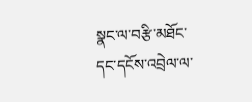སྣང་ལ་བརྩི་མཐོང་དང་དངོས་འབྲེལ་ལ་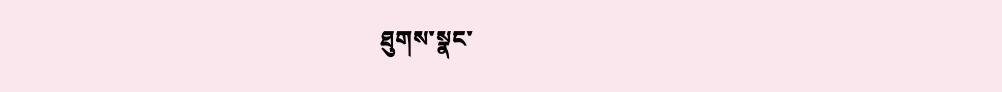ཐུགས་སྣང་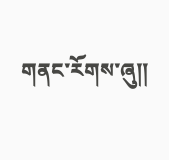གནང་རོགས་ཞུ༎